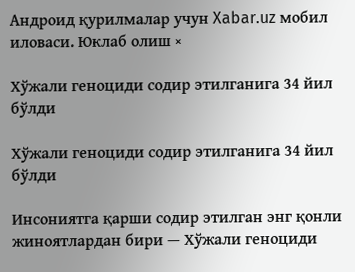Андроид қурилмалар учун Xabar.uz мобил иловаси. Юклаб олиш ×

Хўжали геноциди содир этилганига 34 йил бўлди

Хўжали геноциди содир этилганига 34 йил бўлди

Инсониятга қарши содир этилган энг қонли жиноятлардан бири — Хўжали геноциди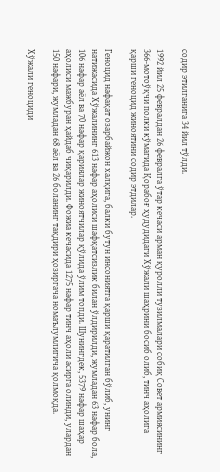содир этилганига 34 йил тўлди.

1992 йил 25 февралдан 26 февралга ўтар кечаси арман қуролли тузилмалари собиқ Совет армиясининг 366-мотоўқчи полки кўмагида Қорабоғ ҳудудидаги Хўжали шаҳрини босиб олиб, тинч аҳолига қарши геноцид жиноятини содир этдилар.

Геноцид нафақат озарбайжон халқига, балки бутун инсониятга қарши қаратилган бўлиб, унинг натижасида Хўжалининг 613 нафар аҳолиси шафқатсизлик билан ўлдирилди, жумладан 63 нафар бола, 106 нафар аёл ва 70 нафар қариялар жиноятчилар қўлида ўлим топди. Шунингдек, 5379 нафар шаҳар аҳолиси мажбуран ҳайдаб чиқарилди. Фожиа кечасида 1275 нафар тинч аҳоли асирга олинди, улардан 150 нафари, жумладан 68 аёл ва 26 боланинг тақдири ҳозиргача номаълумлигича қолмоқда.

Хўжали геноциди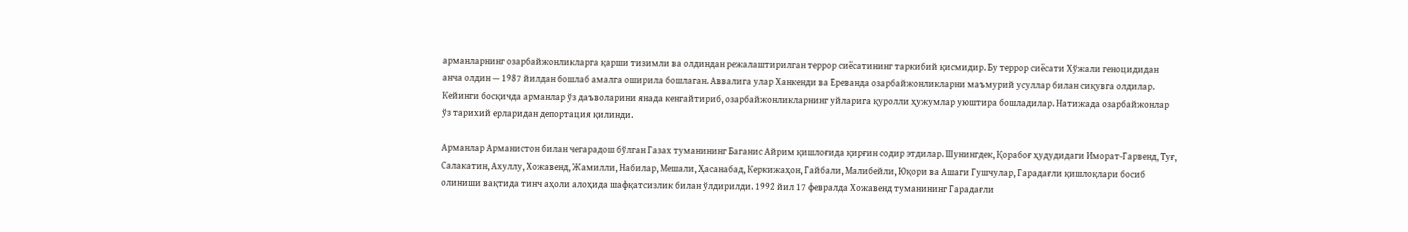арманларнинг озарбайжонликларга қарши тизимли ва олдиндан режалаштирилган террор сиёсатининг таркибий қисмидир. Бу террор сиёсати Хўжали геноцидидан анча олдин — 1987 йилдан бошлаб амалга оширила бошлаган. Аввалига улар Ханкенди ва Ереванда озарбайжонликларни маъмурий усуллар билан сиқувга олдилар. Кейинги босқичда арманлар ўз даъволарини янада кенгайтириб, озарбайжонликларнинг уйларига қуролли ҳужумлар уюштира бошладилар. Натижада озарбайжонлар ўз тарихий ерларидан депортация қилинди.

Арманлар Арманистон билан чегарадош бўлган Газах туманининг Баганис Айрим қишлоғида қирғин содир этдилар. Шунингдек, Қорабоғ ҳудудидаги Иморат-Гарвенд, Туғ, Салакатин, Ахуллу, Хожавенд, Жамилли, Набилар, Мешали, Ҳасанабад, Керкижаҳон, Гайбали, Малибейли, Юқори ва Ашаги Гушчулар, Гарадағли қишлоқлари босиб олиниши вақтида тинч аҳоли алоҳида шафқатсизлик билан ўлдирилди. 1992 йил 17 февралда Хожавенд туманининг Гарадағли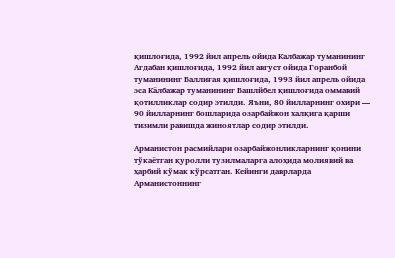қишлоғида, 1992 йил апрель ойида Калбажар туманининг Агдабан қишлоғида, 1992 йил август ойида Горанбой туманининг Баллиғая қишлоғида, 1993 йил апрель ойида эса Кäлбажар туманининг Башлйбел қишлоғида оммавий қотилликлар содир этилди. Яъни, 80 йилларнинг охири — 90 йилларнинг бошларида озарбайжон халқига қарши тизимли равишда жиноятлар содир этилди.

Арманистон расмийлари озарбайжонликларнинг қонини тўкаётган қуролли тузилмаларга алоҳида молиявий ва ҳарбий кўмак кўрсатган. Кейинги даврларда Арманистоннинг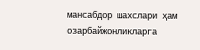мансабдор шахслари ҳам озарбайжонликларга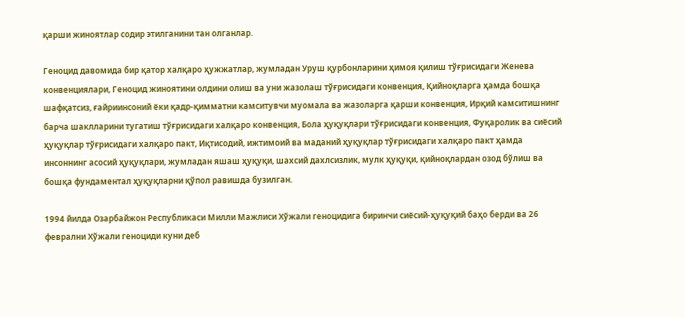қарши жиноятлар содир этилганини тан олганлар.

Геноцид давомида бир қатор халқаро ҳужжатлар, жумладан Уруш қурбонларини ҳимоя қилиш тўғрисидаги Женева конвенциялари, Геноцид жиноятини олдини олиш ва уни жазолаш тўғрисидаги конвенция, Қийноқларга ҳамда бошқа шафқатсиз, ғайриинсоний ёки қадр-қимматни камситувчи муомала ва жазоларга қарши конвенция, Ирқий камситишнинг барча шаклларини тугатиш тўғрисидаги халқаро конвенция, Бола ҳуқуқлари тўғрисидаги конвенция, Фуқаролик ва сиёсий ҳуқуқлар тўғрисидаги халқаро пакт, Иқтисодий, ижтимоий ва маданий ҳуқуқлар тўғрисидаги халқаро пакт ҳамда инсоннинг асосий ҳуқуқлари, жумладан яшаш ҳуқуқи, шахсий дахлсизлик, мулк ҳуқуқи, қийноқлардан озод бўлиш ва бошқа фундаментал ҳуқуқларни қўпол равишда бузилган.

1994 йилда Озарбайжон Республикаси Милли Мажлиси Хўжали геноцидига биринчи сиёсий-ҳуқуқий баҳо берди ва 26 феврални Хўжали геноциди куни деб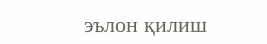эълон қилиш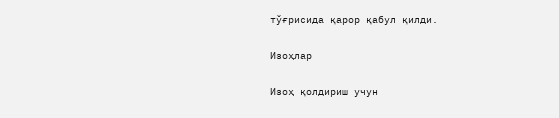тўғрисида қарор қабул қилди.

Изоҳлар

Изоҳ қолдириш учун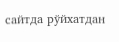сайтда рўйхатдан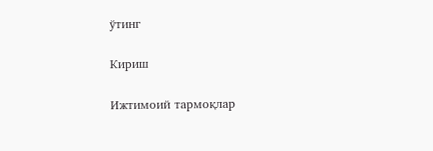ўтинг

Кириш

Ижтимоий тармоқлар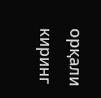орқали киринг